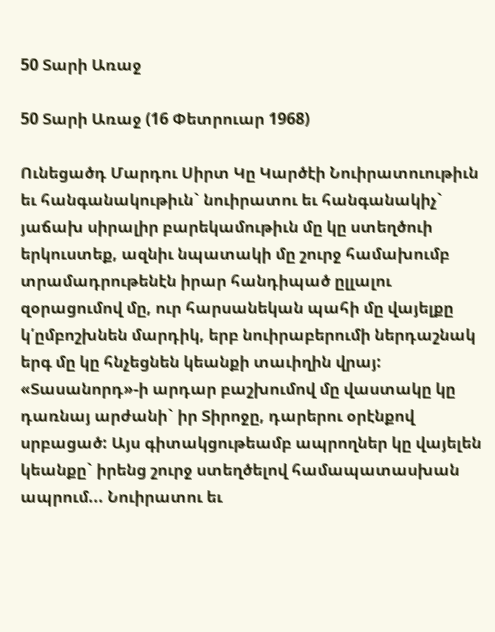50 Տարի Առաջ

50 Տարի Առաջ (16 Փետրուար 1968)

Ունեցածդ Մարդու Սիրտ Կը Կարծէի Նուիրատուութիւն եւ հանգանակութիւն` նուիրատու եւ հանգանակիչ` յաճախ սիրալիր բարեկամութիւն մը կը ստեղծուի երկուստեք, ազնիւ նպատակի մը շուրջ համախումբ տրամադրութենէն իրար հանդիպած ըլլալու զօրացումով մը, ուր հարսանեկան պահի մը վայելքը կ՛ըմբոշխնեն մարդիկ, երբ նուիրաբերումի ներդաշնակ երգ մը կը հնչեցնեն կեանքի տաւիղին վրայ: «Տասանորդ»-ի արդար բաշխումով մը վաստակը կը դառնայ արժանի` իր Տիրոջը, դարերու օրէնքով սրբացած: Այս գիտակցութեամբ ապրողներ կը վայելեն կեանքը` իրենց շուրջ ստեղծելով համապատասխան ապրում... Նուիրատու եւ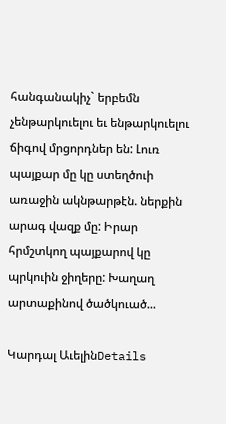հանգանակիչ` երբեմն չենթարկուելու եւ ենթարկուելու ճիգով մրցորդներ են: Լուռ պայքար մը կը ստեղծուի առաջին ակնթարթէն. ներքին արագ վազք մը: Իրար հրմշտկող պայքարով կը պրկուին ջիղերը: Խաղաղ արտաքինով ծածկուած...

Կարդալ ԱւելինDetails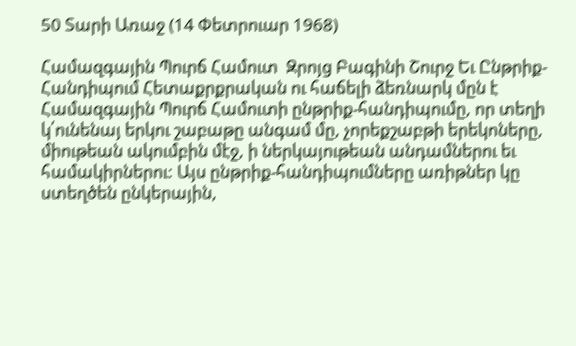50 Տարի Առաջ (14 Փետրուար 1968)

Համազգային Պուրճ Համուտ  Զրոյց Բագինի Շուրջ Եւ Ընթրիք-Հանդիպում Հետաքրքրական ու հաճելի ձեռնարկ մըն է Համազգային Պուրճ Համուտի ընթրիք-հանդիպումը, որ տեղի կ՛ունենայ երկու շաբաթը անգամ մը, չորեքշաբթի երեկոները, միութեան ակումբին մէջ, ի ներկայութեան անդամներու եւ համակիրներու: Այս ընթրիք-հանդիպումները առիթներ կը ստեղծեն ընկերային,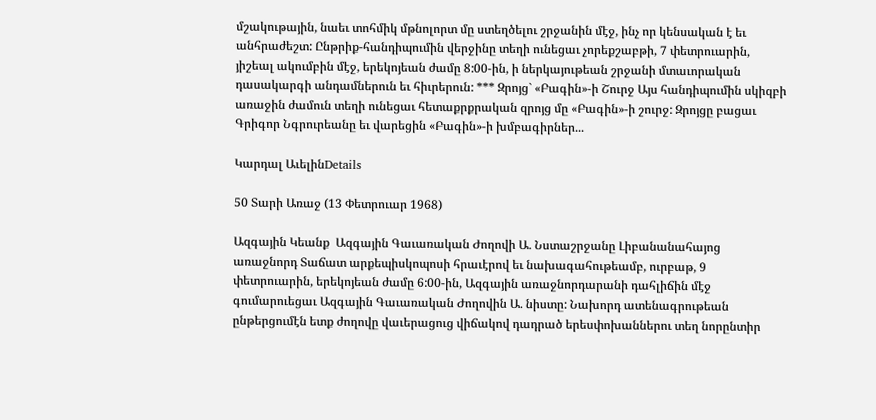մշակութային, նաեւ տոհմիկ մթնոլորտ մը ստեղծելու շրջանին մէջ, ինչ որ կենսական է եւ անհրաժեշտ: Ընթրիք-հանդիպումին վերջինը տեղի ունեցաւ չորեքշաբթի, 7 փետրուարին, յիշեալ ակումբին մէջ, երեկոյեան ժամը 8:00-ին, ի ներկայութեան շրջանի մտաւորական դասակարգի անդամներուն եւ հիւրերուն: *** Զրոյց` «Բագին»-ի Շուրջ Այս հանդիպումին սկիզբի առաջին ժամուն տեղի ունեցաւ հետաքրքրական զրոյց մը «Բագին»-ի շուրջ: Զրոյցը բացաւ Գրիգոր Նգրուրեանը եւ վարեցին «Բագին»-ի խմբագիրներ...

Կարդալ ԱւելինDetails

50 Տարի Առաջ (13 Փետրուար 1968)

Ազգային Կեանք  Ազգային Գաւառական Ժողովի Ա. Նստաշրջանը Լիբանանահայոց առաջնորդ Տաճատ արքեպիսկոպոսի հրաւէրով եւ նախագահութեամբ, ուրբաթ, 9 փետրուարին, երեկոյեան ժամը 6:00-ին, Ազգային առաջնորդարանի դահլիճին մէջ գումարուեցաւ Ազգային Գաւառական Ժողովին Ա. նիստը: Նախորդ ատենագրութեան ընթերցումէն ետք ժողովը վաւերացուց վիճակով դադրած երեսփոխաններու տեղ նորընտիր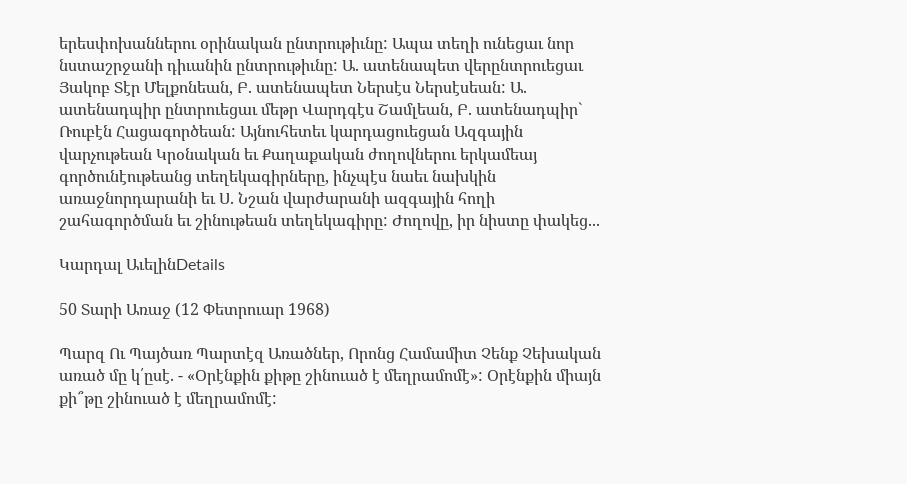երեսփոխաններու օրինական ընտրութիւնը: Ապա տեղի ունեցաւ նոր նստաշրջանի դիւանին ընտրութիւնը: Ա. ատենապետ վերընտրուեցաւ Յակոբ Տէր Մելքոնեան, Բ. ատենապետ Ներսէս Ներսէսեան: Ա. ատենադպիր ընտրուեցաւ մեթր Վարդգէս Շամլեան, Բ. ատենադպիր` Ռուբէն Հացագործեան: Այնուհետեւ կարդացուեցան Ազգային վարչութեան Կրօնական եւ Քաղաքական ժողովներու երկամեայ գործունէութեանց տեղեկագիրները, ինչպէս նաեւ նախկին առաջնորդարանի եւ Ս. Նշան վարժարանի ազգային հողի շահագործման եւ շինութեան տեղեկագիրը: Ժողովը, իր նիստը փակեց...

Կարդալ ԱւելինDetails

50 Տարի Առաջ (12 Փետրուար 1968)

Պարզ Ու Պայծառ Պարտէզ Առածներ, Որոնց Համամիտ Չենք Չեխական առած մը կ՛ըսէ. - «Օրէնքին քիթը շինուած է մեղրամոմէ»: Օրէնքին միայն քի՞թը շինուած է մեղրամոմէ: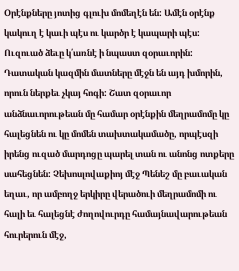Օրէնքները յոտից գլուխ մոմեղէն են: Ամէն օրէնք կակուղ է կաւի պէս ու կարծր է կապարի պէս: Ուզուած ձեւը կ՛առնէ ի նպաստ զօրաւորին: Դատական կազմին մատները մէջն են այդ խմորին, որուն ներքեւ չկայ հոգի: Շատ զօրաւոր անձնաւորութեան մը համար օրէնքին մեղրամոմը կը հալեցնեն ու կը մոմեն տախտակամածը, որպէսզի իրենց ուզած մարդոցը պարել տան ու անոնց ոտքերը սահեցնեն: Չեխոսլովաքիոյ մէջ Պենեշ մը բաւական եղաւ, որ ամբողջ երկիրը վերածուի մեղրամոմի ու հալի եւ հալեցնէ ժողովուրդը համայնավարութեան հուրերուն մէջ,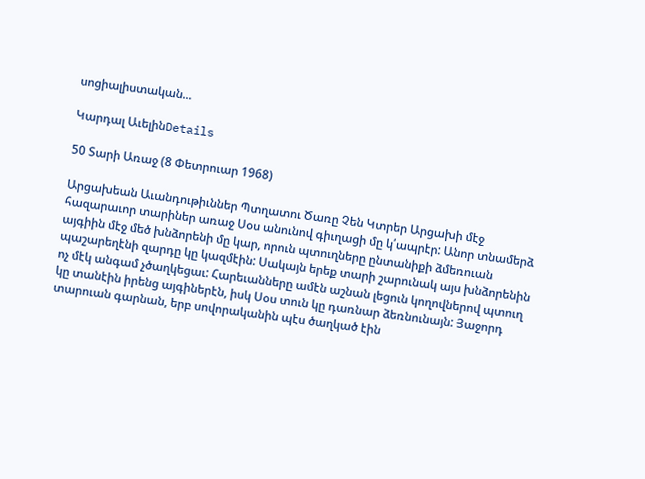սոցիալիստական...

Կարդալ ԱւելինDetails

50 Տարի Առաջ (8 Փետրուար 1968)

Արցախեան Աւանդութիւններ Պտղատու Ծառը Չեն Կտրեր Արցախի մէջ հազարաւոր տարիներ առաջ Սօս անունով գիւղացի մը կ՛ապրէր: Անոր տնամերձ այգիին մէջ մեծ խնձորենի մը կար, որուն պտուղները ընտանիքի ձմեռուան պաշարեղէնի զարդը կը կազմէին: Սակայն երեք տարի շարունակ այս խնձորենին ոչ մէկ անգամ չծաղկեցաւ: Հարեւանները ամէն աշնան լեցուն կողովներով պտուղ կը տանէին իրենց այգիներէն, իսկ Սօս տուն կը դառնար ձեռնունայն: Յաջորդ տարուան գարնան, երբ սովորականին պէս ծաղկած էին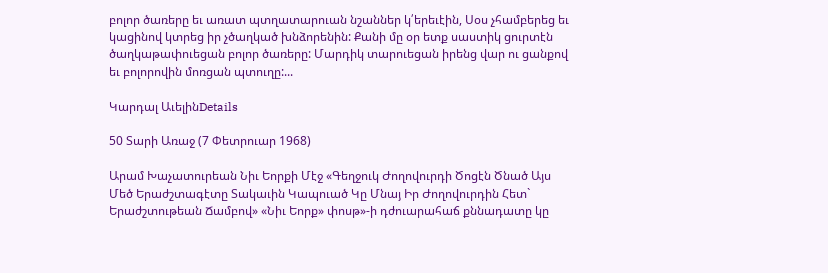բոլոր ծառերը եւ առատ պտղատարուան նշաններ կ՛երեւէին, Սօս չհամբերեց եւ կացինով կտրեց իր չծաղկած խնձորենին: Քանի մը օր ետք սաստիկ ցուրտէն ծաղկաթափուեցան բոլոր ծառերը: Մարդիկ տարուեցան իրենց վար ու ցանքով եւ բոլորովին մոռցան պտուղը:...

Կարդալ ԱւելինDetails

50 Տարի Առաջ (7 Փետրուար 1968)

Արամ Խաչատուրեան Նիւ Եորքի Մէջ «Գեղջուկ Ժողովուրդի Ծոցէն Ծնած Այս Մեծ Երաժշտագէտը Տակաւին Կապուած Կը Մնայ Իր Ժողովուրդին Հետ` Երաժշտութեան Ճամբով» «Նիւ Եորք» փոսթ»-ի դժուարահաճ քննադատը կը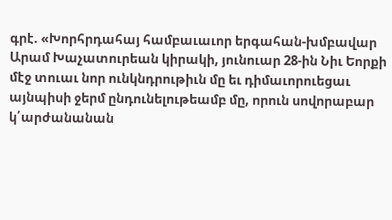գրէ. «Խորհրդահայ համբաւաւոր երգահան-խմբավար Արամ Խաչատուրեան կիրակի, յունուար 28-ին Նիւ Եորքի մէջ տուաւ նոր ունկնդրութիւն մը եւ դիմաւորուեցաւ այնպիսի ջերմ ընդունելութեամբ մը, որուն սովորաբար կ՛արժանանան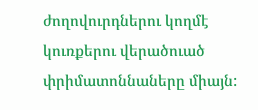ժողովուրդներու կողմէ կուռքերու վերածուած փրիմատոննաները միայն: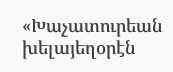«Խաչատուրեան խելայեղօրէն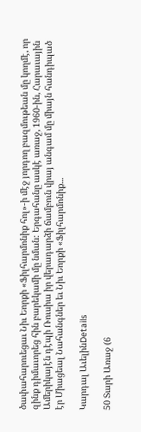ծափահարուեցաւ Նիւ Եորքի «Ֆիլհարմոնիք հոլ»-ի մէջ յորդող բազմութեան մը կողմէ, որ զինք դիմաւորեց հին բարեկամի մը նման: Երգահանը ասկէ առաջ, 1960-ին, Հարաւային Ամերիկայէն դէպի Ռուսիա իր վերադարձի ճամբուն վրայ անգամ մը միայն հանդիպած էր Միացեալ Նահանգներ եւ Նիւ Եորքի «Ֆիլհարմոնիք...

Կարդալ ԱւելինDetails

50 Տարի Առաջ (6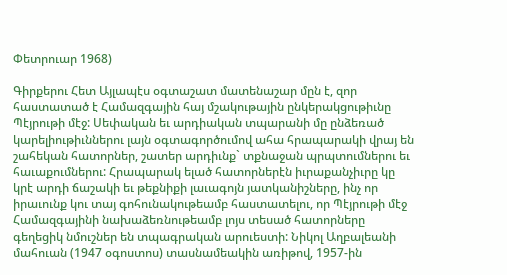Փետրուար 1968)

Գիրքերու Հետ Այլապէս օգտաշատ մատենաշար մըն է, զոր հաստատած է Համազգային հայ մշակութային ընկերակցութիւնը Պէյրութի մէջ: Սեփական եւ արդիական տպարանի մը ընձեռած կարելիութիւններու լայն օգտագործումով ահա հրապարակի վրայ են շահեկան հատորներ, շատեր արդիւնք` տքնաջան պրպտումներու եւ հաւաքումներու: Հրապարակ ելած հատորներէն իւրաքանչիւրը կը կրէ արդի ճաշակի եւ թեքնիքի լաւագոյն յատկանիշները, ինչ որ իրաւունք կու տայ գոհունակութեամբ հաստատելու, որ Պէյրութի մէջ Համազգայինի նախաձեռնութեամբ լոյս տեսած հատորները գեղեցիկ նմուշներ են տպագրական արուեստի: Նիկոլ Աղբալեանի մահուան (1947 օգոստոս) տասնամեակին առիթով, 1957-ին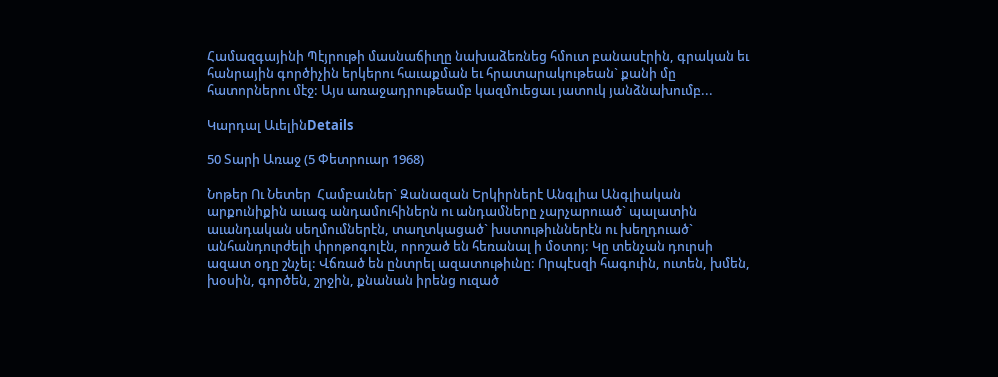Համազգայինի Պէյրութի մասնաճիւղը նախաձեռնեց հմուտ բանասէրին, գրական եւ հանրային գործիչին երկերու հաւաքման եւ հրատարակութեան` քանի մը հատորներու մէջ: Այս առաջադրութեամբ կազմուեցաւ յատուկ յանձնախումբ...

Կարդալ ԱւելինDetails

50 Տարի Առաջ (5 Փետրուար 1968)

Նոթեր Ու Նետեր  Համբաւներ` Զանազան Երկիրներէ Անգլիա Անգլիական արքունիքին աւագ անդամուհիներն ու անդամները չարչարուած` պալատին աւանդական սեղմումներէն, տաղտկացած` խստութիւններէն ու խեղդուած` անհանդուրժելի փրոթոգոլէն, որոշած են հեռանալ ի մօտոյ: Կը տենչան դուրսի ազատ օդը շնչել: Վճռած են ընտրել ազատութիւնը: Որպէսզի հագուին, ուտեն, խմեն, խօսին, գործեն, շրջին, քնանան իրենց ուզած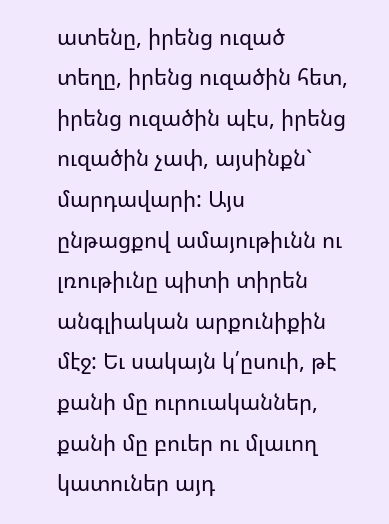ատենը, իրենց ուզած տեղը, իրենց ուզածին հետ, իրենց ուզածին պէս, իրենց ուզածին չափ, այսինքն` մարդավարի: Այս ընթացքով ամայութիւնն ու լռութիւնը պիտի տիրեն անգլիական արքունիքին մէջ: Եւ սակայն կ՛ըսուի, թէ քանի մը ուրուականներ, քանի մը բուեր ու մլաւող կատուներ այդ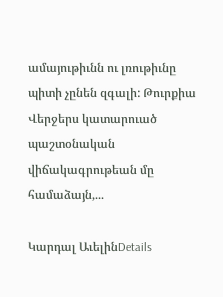ամայութիւնն ու լռութիւնը պիտի չընեն զգալի: Թուրքիա Վերջերս կատարուած պաշտօնական վիճակագրութեան մը համաձայն,...

Կարդալ ԱւելինDetails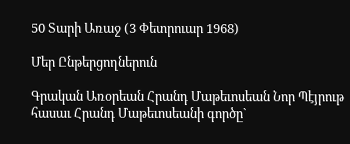50 Տարի Առաջ (3 Փետրուար 1968)

Մեր Ընթերցողներուն

Գրական Առօրեան Հրանդ Մաթեւոսեան Նոր Պէյրութ հասաւ Հրանդ Մաթեւոսեանի գործը`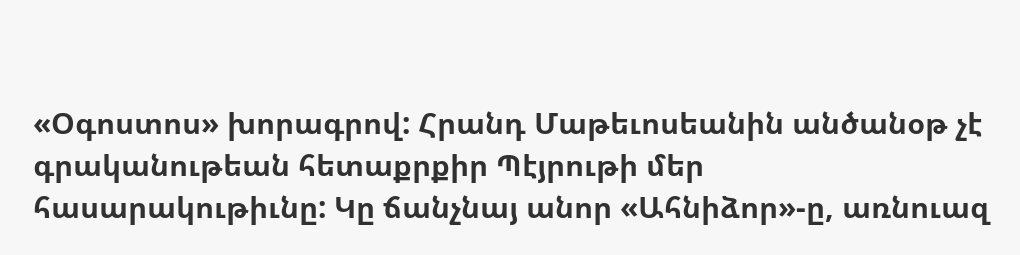«Օգոստոս» խորագրով: Հրանդ Մաթեւոսեանին անծանօթ չէ գրականութեան հետաքրքիր Պէյրութի մեր հասարակութիւնը: Կը ճանչնայ անոր «Ահնիձոր»-ը, առնուազ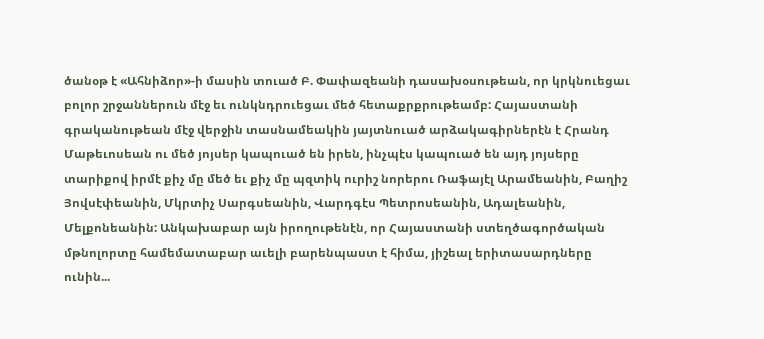ծանօթ է «Ահնիձոր»-ի մասին տուած Բ. Փափազեանի դասախօսութեան, որ կրկնուեցաւ բոլոր շրջաններուն մէջ եւ ունկնդրուեցաւ մեծ հետաքրքրութեամբ: Հայաստանի գրականութեան մէջ վերջին տասնամեակին յայտնուած արձակագիրներէն է Հրանդ Մաթեւոսեան ու մեծ յոյսեր կապուած են իրեն, ինչպէս կապուած են այդ յոյսերը տարիքով իրմէ քիչ մը մեծ եւ քիչ մը պզտիկ ուրիշ նորերու Ռաֆայէլ Արամեանին, Բաղիշ Յովսէփեանին, Մկրտիչ Սարգսեանին, Վարդգէս Պետրոսեանին, Ադալեանին, Մելքոնեանին: Անկախաբար այն իրողութենէն, որ Հայաստանի ստեղծագործական մթնոլորտը համեմատաբար աւելի բարենպաստ է հիմա, յիշեալ երիտասարդները ունին...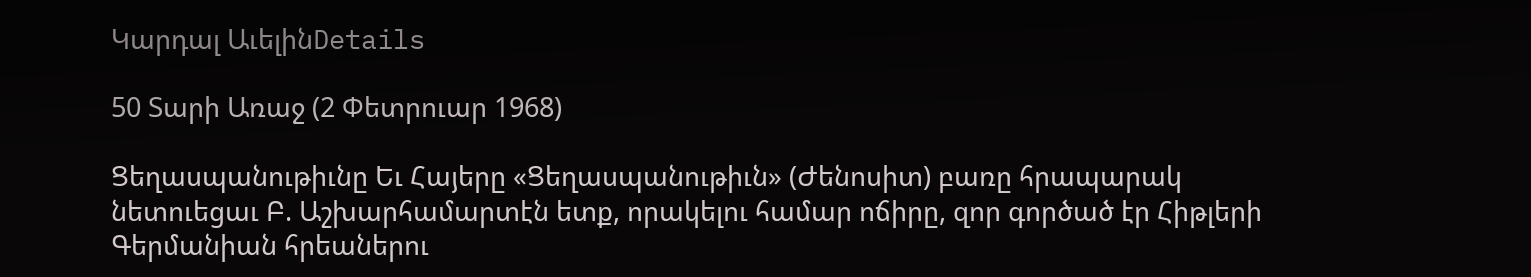Կարդալ ԱւելինDetails

50 Տարի Առաջ (2 Փետրուար 1968)

Ցեղասպանութիւնը Եւ Հայերը «Ցեղասպանութիւն» (Ժենոսիտ) բառը հրապարակ նետուեցաւ Բ. Աշխարհամարտէն ետք, որակելու համար ոճիրը, զոր գործած էր Հիթլերի Գերմանիան հրեաներու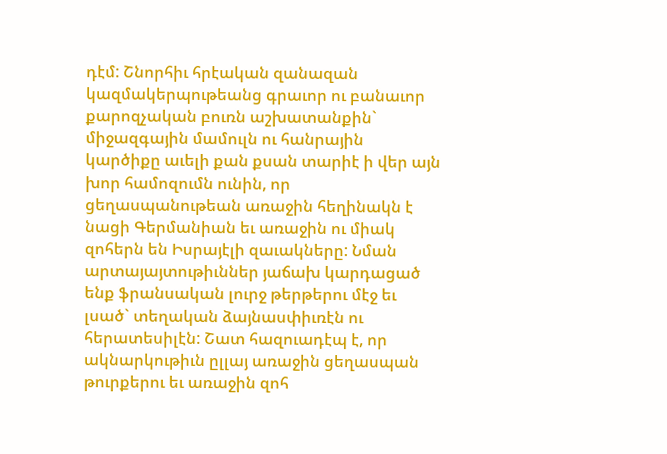դէմ: Շնորհիւ հրէական զանազան կազմակերպութեանց գրաւոր ու բանաւոր քարոզչական բուռն աշխատանքին` միջազգային մամուլն ու հանրային կարծիքը աւելի քան քսան տարիէ ի վեր այն խոր համոզումն ունին, որ ցեղասպանութեան առաջին հեղինակն է նացի Գերմանիան եւ առաջին ու միակ զոհերն են Իսրայէլի զաւակները: Նման արտայայտութիւններ յաճախ կարդացած ենք ֆրանսական լուրջ թերթերու մէջ եւ լսած` տեղական ձայնասփիւռէն ու հերատեսիլէն: Շատ հազուադէպ է, որ ակնարկութիւն ըլլայ առաջին ցեղասպան թուրքերու եւ առաջին զոհ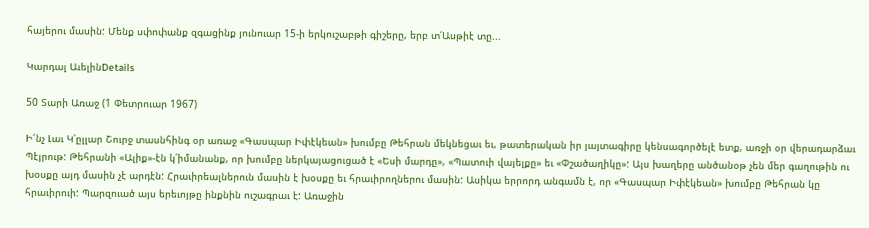հայերու մասին: Մենք սփոփանք զգացինք յունուար 15-ի երկուշաբթի գիշերը, երբ տ՛Ասթիէ տը...

Կարդալ ԱւելինDetails

50 Տարի Առաջ (1 Փետրուար 1967)

Ի՜նչ Լաւ Կ՛ըլլար Շուրջ տասնհինգ օր առաջ «Գասպար Իփէկեան» խումբը Թեհրան մեկնեցաւ եւ, թատերական իր յայտագիրը կենսագործելէ ետք, առջի օր վերադարձաւ Պէյրութ: Թեհրանի «Ալիք»-էն կ՛իմանանք, որ խումբը ներկայացուցած է «Եսի մարդը», «Պատուի վայելքը» եւ «Փշածաղիկը»: Այս խաղերը անծանօթ չեն մեր գաղութին ու խօսքը այդ մասին չէ արդէն: Հրաւիրեալներուն մասին է խօսքը եւ հրաւիրողներու մասին: Ասիկա երրորդ անգամն է, որ «Գասպար Իփէկեան» խումբը Թեհրան կը հրաւիրուի: Պարզուած այս երեւոյթը ինքնին ուշագրաւ է: Առաջին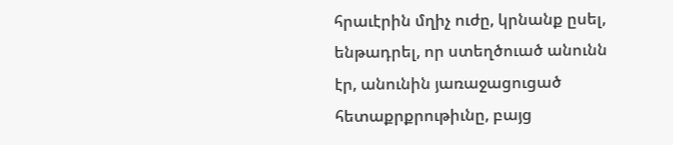հրաւէրին մղիչ ուժը, կրնանք ըսել, ենթադրել, որ ստեղծուած անունն էր, անունին յառաջացուցած հետաքրքրութիւնը, բայց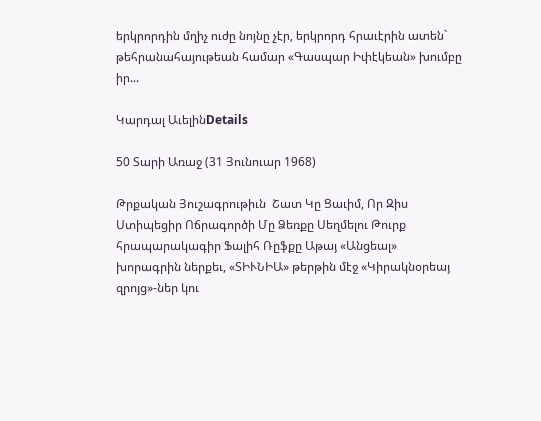երկրորդին մղիչ ուժը նոյնը չէր, երկրորդ հրաւէրին ատեն` թեհրանահայութեան համար «Գասպար Իփէկեան» խումբը իր...

Կարդալ ԱւելինDetails

50 Տարի Առաջ (31 Յունուար 1968)

Թրքական Յուշագրութիւն  Շատ Կը Ցաւիմ, Որ Զիս Ստիպեցիր Ոճրագործի Մը Ձեռքը Սեղմելու Թուրք հրապարակագիր Ֆալիհ Ռըֆքը Աթայ «Անցեալ» խորագրին ներքեւ, «ՏԻՒՆԻԱ» թերթին մէջ «Կիրակնօրեայ զրոյց»-ներ կու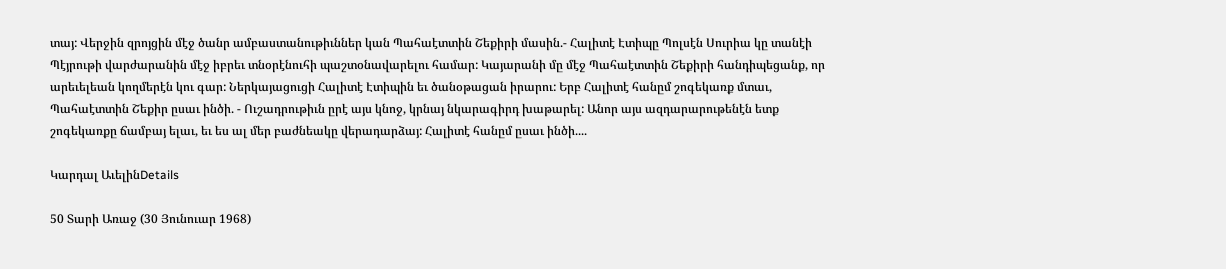տայ: Վերջին զրոյցին մէջ ծանր ամբաստանութիւններ կան Պահաէտտին Շեքիրի մասին.- Հալիտէ Էտիպը Պոլսէն Սուրիա կը տանէի Պէյրութի վարժարանին մէջ իբրեւ տնօրէնուհի պաշտօնավարելու համար: Կայարանի մը մէջ Պահաէտտին Շեքիրի հանդիպեցանք, որ արեւելեան կողմերէն կու գար: Ներկայացուցի Հալիտէ Էտիպին եւ ծանօթացան իրարու: Երբ Հալիտէ հանըմ շոգեկառք մտաւ, Պահաէտտին Շեքիր ըսաւ ինծի. - Ուշադրութիւն ըրէ այս կնոջ, կրնայ նկարագիրդ խաթարել: Անոր այս ազդարարութենէն ետք շոգեկառքը ճամբայ ելաւ, եւ ես ալ մեր բաժնեակը վերադարձայ: Հալիտէ հանըմ ըսաւ ինծի....

Կարդալ ԱւելինDetails

50 Տարի Առաջ (30 Յունուար 1968)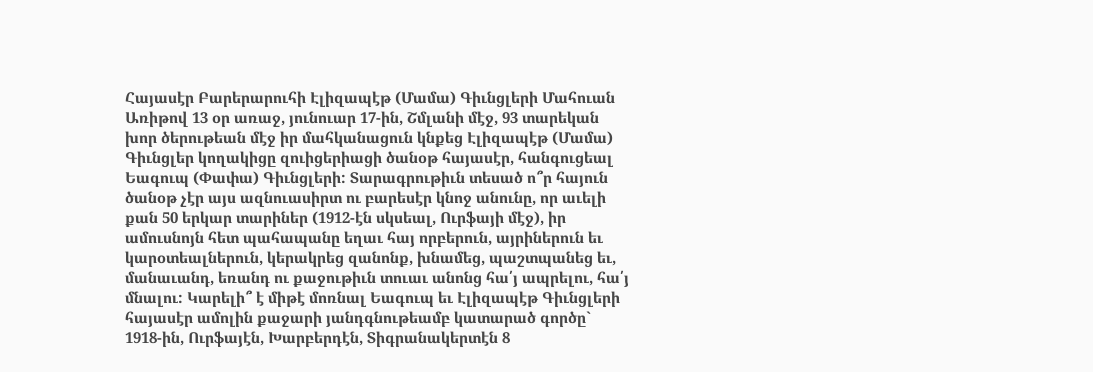Հայասէր Բարերարուհի Էլիզապէթ (Մամա) Գիւնցլերի Մահուան Առիթով 13 օր առաջ, յունուար 17-ին, Շմլանի մէջ, 93 տարեկան խոր ծերութեան մէջ իր մահկանացուն կնքեց Էլիզապէթ (Մամա) Գիւնցլեր կողակիցը զուիցերիացի ծանօթ հայասէր, հանգուցեալ Եագուպ (Փափա) Գիւնցլերի: Տարագրութիւն տեսած ո՞ր հայուն ծանօթ չէր այս ազնուասիրտ ու բարեսէր կնոջ անունը, որ աւելի քան 50 երկար տարիներ (1912-էն սկսեալ, Ուրֆայի մէջ), իր ամուսնոյն հետ պահապանը եղաւ հայ որբերուն, այրիներուն եւ կարօտեալներուն, կերակրեց զանոնք, խնամեց, պաշտպանեց եւ, մանաւանդ, եռանդ ու քաջութիւն տուաւ անոնց հա՛յ ապրելու, հա՛յ մնալու: Կարելի՞ է միթէ մոռնալ Եագուպ եւ Էլիզապէթ Գիւնցլերի հայասէր ամոլին քաջարի յանդգնութեամբ կատարած գործը` 1918-ին, Ուրֆայէն, Խարբերդէն, Տիգրանակերտէն 8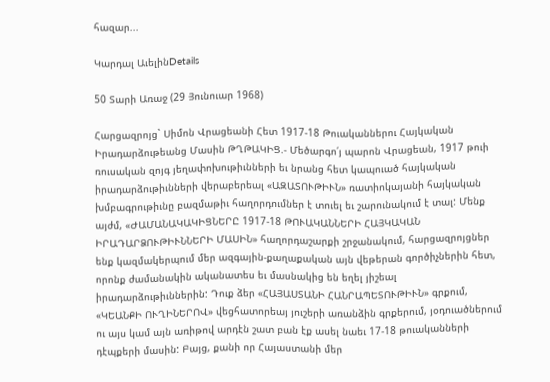հազար...

Կարդալ ԱւելինDetails

50 Տարի Առաջ (29 Յունուար 1968)

Հարցազրոյց` Սիմոն Վրացեանի Հետ 1917-18 Թուականներու Հայկական Իրադարձութեանց Մասին ԹՂԹԱԿԻՑ.- Մեծարգո՛յ պարոն Վրացեան, 1917 թուի ռուսական զոյգ յեղափոխութիւնների եւ նրանց հետ կապուած հայկական իրադարձութիւնների վերաբերեալ «ԱԶԱՏՈՒԹԻՒՆ» ռատիոկայանի հայկական խմբագրութիւնը բազմաթիւ հաղորդումներ է տուել եւ շարունակում է տալ: Մենք այժմ, «ԺԱՄԱՆԱԿԱԿԻՑՆԵՐԸ 1917-18 ԹՈՒԱԿԱՆՆԵՐԻ ՀԱՅԿԱԿԱՆ ԻՐԱԴԱՐՁՈՒԹԻՒՆՆԵՐԻ ՄԱՍԻՆ» հաղորդաշարքի շրջանակում, հարցազրոյցներ ենք կազմակերպում մեր ազգային-քաղաքական այն վեթերան գործիչներին հետ, որոնք ժամանակին ականատես եւ մասնակից են եղել յիշեալ իրադարձութիւններին: Դուք ձեր «ՀԱՅԱՍՏԱՆԻ ՀԱՆՐԱՊԵՏՈՒԹԻՒՆ» գրքում, «ԿԵԱՆՔԻ ՈՒՂԻՆԵՐՈՎ» վեցհատորեայ յուշերի առանձին գրքերում, յօդուածներում ու այս կամ այն առիթով արդէն շատ բան էք ասել նաեւ 17-18 թուականների դէպքերի մասին: Բայց, քանի որ Հայաստանի մեր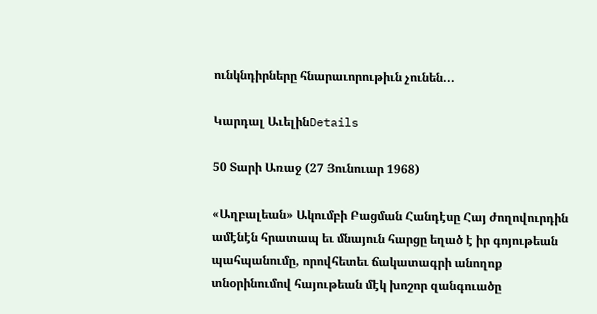ունկնդիրները հնարաւորութիւն չունեն...

Կարդալ ԱւելինDetails

50 Տարի Առաջ (27 Յունուար 1968)

«Աղբալեան» Ակումբի Բացման Հանդէսը Հայ ժողովուրդին ամէնէն հրատապ եւ մնայուն հարցը եղած է իր գոյութեան պահպանումը, որովհետեւ ճակատագրի անողոք տնօրինումով հայութեան մէկ խոշոր զանգուածը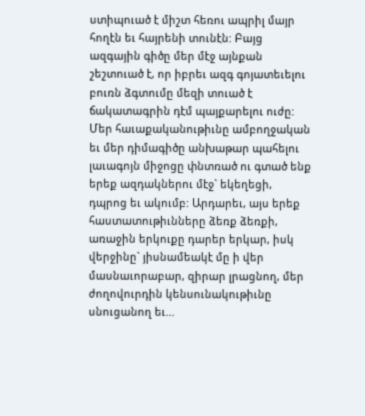ստիպուած է միշտ հեռու ապրիլ մայր հողէն եւ հայրենի տունէն: Բայց ազգային գիծը մեր մէջ այնքան շեշտուած է, որ իբրեւ ազգ գոյատեւելու բուռն ձգտումը մեզի տուած է ճակատագրին դէմ պայքարելու ուժը: Մեր հաւաքականութիւնը ամբողջական եւ մեր դիմագիծը անխաթար պահելու լաւագոյն միջոցը փնտռած ու գտած ենք երեք ազդակներու մէջ` եկեղեցի, դպրոց եւ ակումբ: Արդարեւ, այս երեք հաստատութիւնները ձեռք ձեռքի, առաջին երկուքը դարեր երկար, իսկ վերջինը` յիսնամեակէ մը ի վեր մասնաւորաբար, զիրար լրացնող, մեր ժողովուրդին կենսունակութիւնը սնուցանող եւ...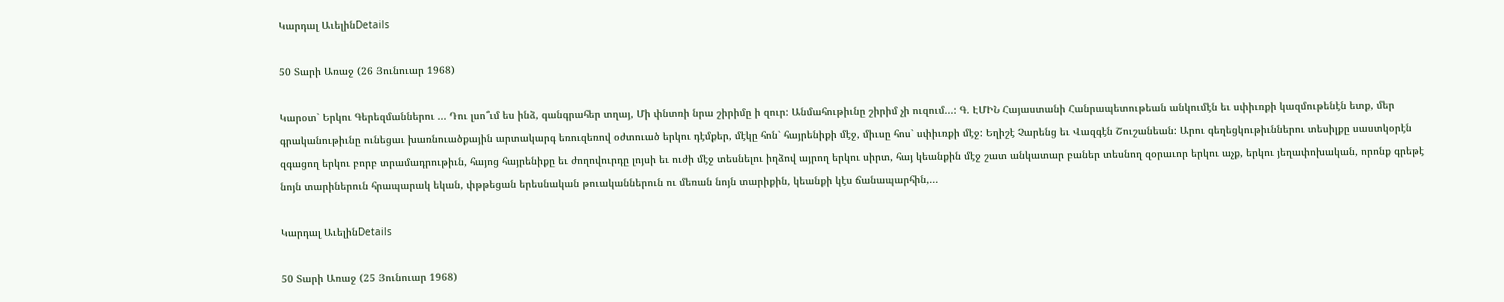Կարդալ ԱւելինDetails

50 Տարի Առաջ (26 Յունուար 1968)

Կարօտ` Երկու Գերեզմաններու ... Դու լսո՞ւմ ես ինձ, գանգրահեր տղայ, Մի փնտռի նրա շիրիմը ի զուր: Անմահութիւնը շիրիմ չի ուզում...: Գ. ԷՄԻՆ Հայաստանի Հանրապետութեան անկումէն եւ սփիւռքի կազմութենէն ետք, մեր գրականութիւնը ունեցաւ խառնուածքային արտակարգ եռուզեռով օժտուած երկու դէմքեր, մէկը հոն` հայրենիքի մէջ, միւսը հոս` սփիւռքի մէջ: Եղիշէ Չարենց եւ Վազգէն Շուշանեան: Արու գեղեցկութիւններու տեսիլքը սաստկօրէն զգացող երկու բորբ տրամադրութիւն, հայոց հայրենիքը եւ ժողովուրդը լոյսի եւ ուժի մէջ տեսնելու իղձով այրող երկու սիրտ, հայ կեանքին մէջ շատ անկատար բաներ տեսնող զօրաւոր երկու աչք, երկու յեղափոխական, որոնք գրեթէ նոյն տարիներուն հրապարակ եկան, փթթեցան երեսնական թուականներուն ու մեռան նոյն տարիքին, կեանքի կէս ճանապարհին,...

Կարդալ ԱւելինDetails

50 Տարի Առաջ (25 Յունուար 1968)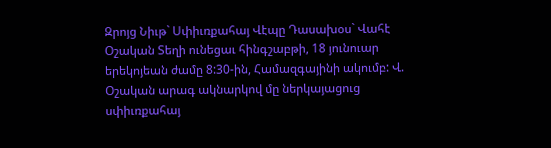Զրոյց Նիւթ` Սփիւռքահայ Վէպը Դասախօս` Վահէ Օշական Տեղի ունեցաւ հինգշաբթի, 18 յունուար երեկոյեան ժամը 8:30-ին, Համազգայինի ակումբ: Վ. Օշական արագ ակնարկով մը ներկայացուց սփիւռքահայ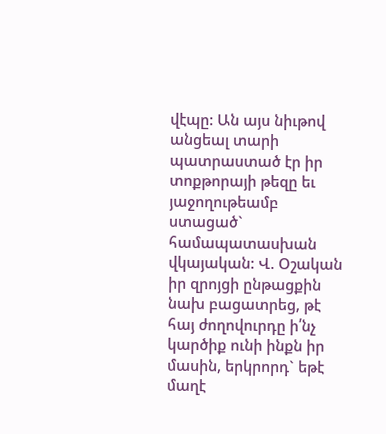վէպը: Ան այս նիւթով անցեալ տարի պատրաստած էր իր տոքթորայի թեզը եւ յաջողութեամբ ստացած` համապատասխան վկայական: Վ. Օշական իր զրոյցի ընթացքին նախ բացատրեց, թէ հայ ժողովուրդը ի՛նչ կարծիք ունի ինքն իր մասին, երկրորդ` եթէ մաղէ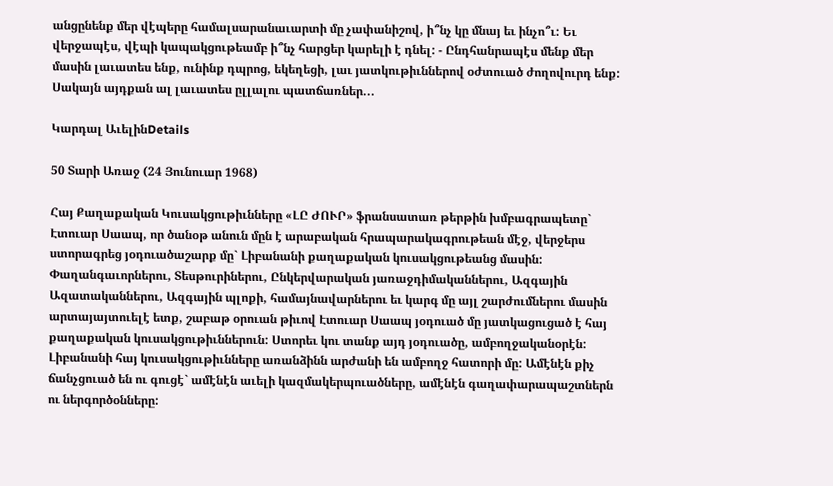անցընենք մեր վէպերը համալսարանաւարտի մը չափանիշով, ի՞նչ կը մնայ եւ ինչո՞ւ: Եւ վերջապէս, վէպի կապակցութեամբ ի՞նչ հարցեր կարելի է դնել: - Ընդհանրապէս մենք մեր մասին լաւատես ենք, ունինք դպրոց, եկեղեցի, լաւ յատկութիւններով օժտուած ժողովուրդ ենք: Սակայն այդքան ալ լաւատես ըլլալու պատճառներ...

Կարդալ ԱւելինDetails

50 Տարի Առաջ (24 Յունուար 1968)

Հայ Քաղաքական Կուսակցութիւնները «ԼԸ ԺՈՒՐ» ֆրանսատառ թերթին խմբագրապետը` Էտուար Սաապ, որ ծանօթ անուն մըն է արաբական հրապարակագրութեան մէջ, վերջերս ստորագրեց յօդուածաշարք մը` Լիբանանի քաղաքական կուսակցութեանց մասին: Փաղանգաւորներու, Տեսթուրիներու, Ընկերվարական յառաջդիմականներու, Ազգային Ազատականներու, Ազգային պլոքի, համայնավարներու եւ կարգ մը այլ շարժումներու մասին արտայայտուելէ ետք, շաբաթ օրուան թիւով Էտուար Սաապ յօդուած մը յատկացուցած է հայ քաղաքական կուսակցութիւններուն: Ստորեւ կու տանք այդ յօդուածը, ամբողջականօրէն: Լիբանանի հայ կուսակցութիւնները առանձինն արժանի են ամբողջ հատորի մը: Ամէնէն քիչ ճանչցուած են ու գուցէ` ամէնէն աւելի կազմակերպուածները, ամէնէն գաղափարապաշտներն ու ներգործօնները: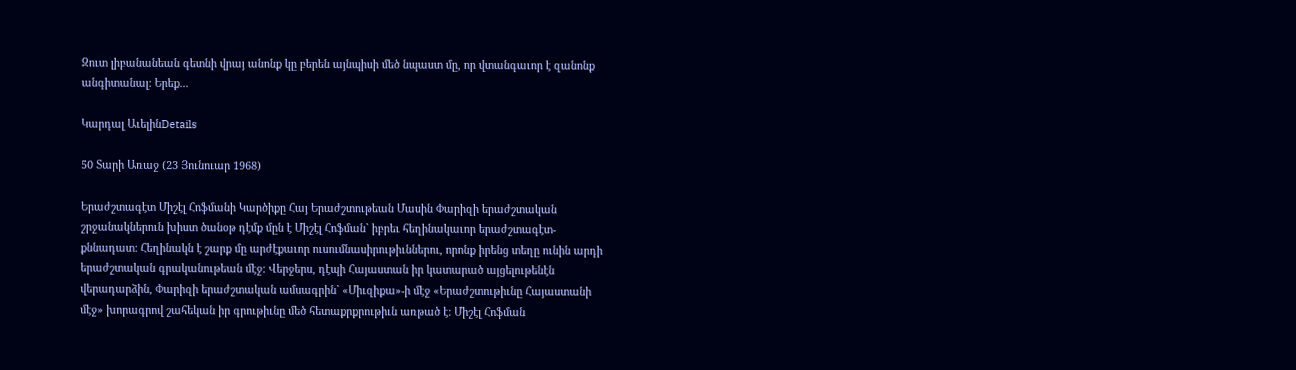Զուտ լիբանանեան գետնի վրայ անոնք կը բերեն այնպիսի մեծ նպաստ մը, որ վտանգաւոր է զանոնք անգիտանալ: Երեք...

Կարդալ ԱւելինDetails

50 Տարի Առաջ (23 Յունուար 1968)

Երաժշտագէտ Միշէլ Հոֆմանի Կարծիքը Հայ Երաժշտութեան Մասին Փարիզի երաժշտական շրջանակներուն խիստ ծանօթ դէմք մըն է Միշէլ Հոֆման` իբրեւ հեղինակաւոր երաժշտագէտ-քննադատ: Հեղինակն է շարք մը արժէքաւոր ուսումնասիրութիւններու, որոնք իրենց տեղը ունին արդի երաժշտական գրականութեան մէջ: Վերջերս, դէպի Հայաստան իր կատարած այցելութենէն վերադարձին, Փարիզի երաժշտական ամսագրին` «Միւզիքա»-ի մէջ «Երաժշտութիւնը Հայաստանի մէջ» խորագրով շահեկան իր գրութիւնը մեծ հետաքրքրութիւն առթած է: Միշէլ Հոֆման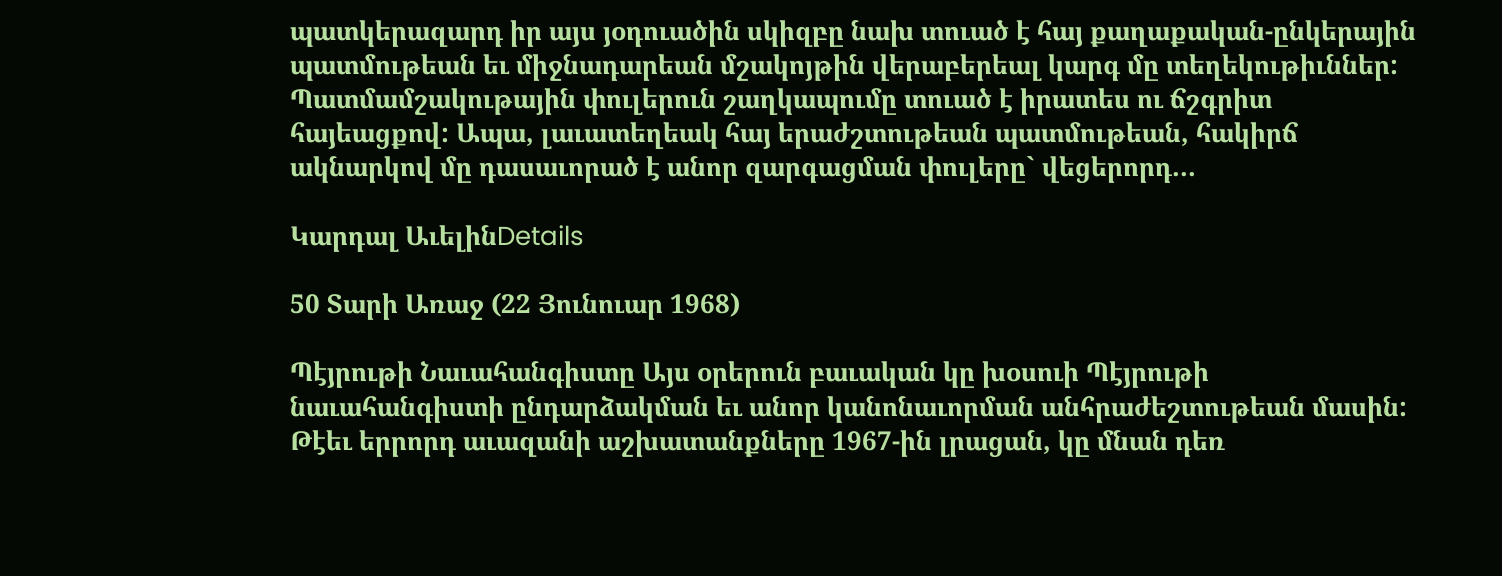պատկերազարդ իր այս յօդուածին սկիզբը նախ տուած է հայ քաղաքական-ընկերային պատմութեան եւ միջնադարեան մշակոյթին վերաբերեալ կարգ մը տեղեկութիւններ: Պատմամշակութային փուլերուն շաղկապումը տուած է իրատես ու ճշգրիտ հայեացքով: Ապա, լաւատեղեակ հայ երաժշտութեան պատմութեան, հակիրճ ակնարկով մը դասաւորած է անոր զարգացման փուլերը` վեցերորդ...

Կարդալ ԱւելինDetails

50 Տարի Առաջ (22 Յունուար 1968)

Պէյրութի Նաւահանգիստը Այս օրերուն բաւական կը խօսուի Պէյրութի նաւահանգիստի ընդարձակման եւ անոր կանոնաւորման անհրաժեշտութեան մասին: Թէեւ երրորդ աւազանի աշխատանքները 1967-ին լրացան, կը մնան դեռ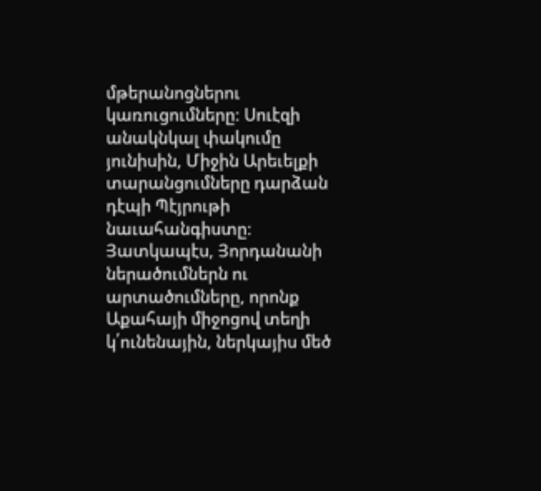մթերանոցներու կառուցումները: Սուէզի անակնկալ փակումը յունիսին, Միջին Արեւելքի տարանցումները դարձան դէպի Պէյրութի նաւահանգիստը: Յատկապէս, Յորդանանի ներածումներն ու արտածումները, որոնք Աքահայի միջոցով տեղի կ՛ունենային, ներկայիս մեծ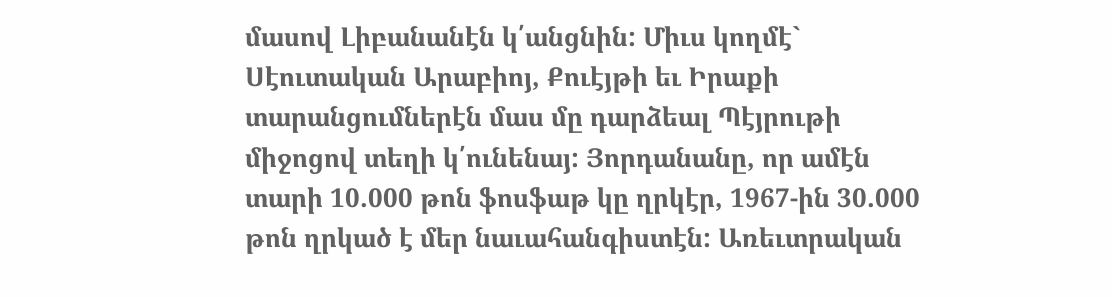մասով Լիբանանէն կ՛անցնին: Միւս կողմէ` Սէուտական Արաբիոյ, Քուէյթի եւ Իրաքի տարանցումներէն մաս մը դարձեալ Պէյրութի միջոցով տեղի կ՛ունենայ: Յորդանանը, որ ամէն տարի 10.000 թոն ֆոսֆաթ կը ղրկէր, 1967-ին 30.000 թոն ղրկած է մեր նաւահանգիստէն: Առեւտրական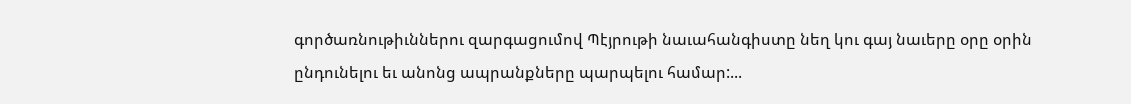գործառնութիւններու զարգացումով Պէյրութի նաւահանգիստը նեղ կու գայ նաւերը օրը օրին ընդունելու եւ անոնց ապրանքները պարպելու համար:...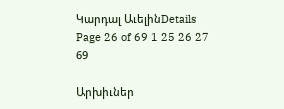Կարդալ ԱւելինDetails
Page 26 of 69 1 25 26 27 69

Արխիւներ